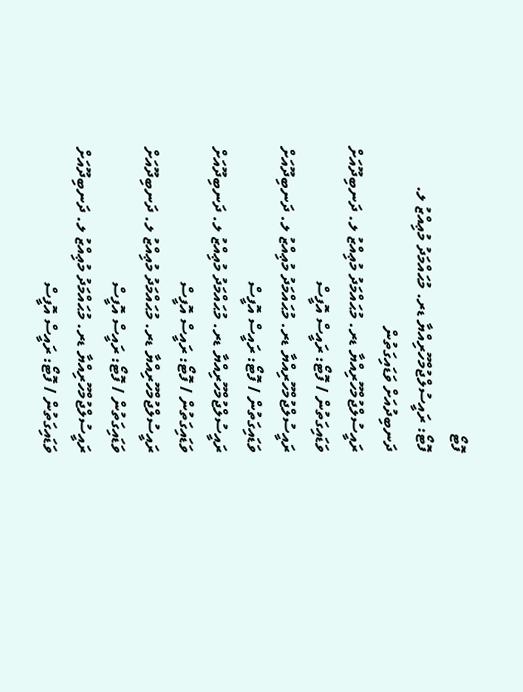ފޮޓޯ
ފޮޓޯ: ރައީސުލްޖުމްހޫރިއްޔާ ޑރ. މުޙައްމަދު މުޢިއްޒު ލ. ދަނބިދުއަށް ވަޑައިގަތުން
ރައީސުލްޖުމްހޫރިއްޔާ ޑރ. މުޙައްމަދު މުޢިއްޒު ލ. ދަނބިދޫއަށް ވަޑައިގަތުން / ފޮޓޯ: ރައީސް އޮފީސް
ރައީސުލްޖުމްހޫރިއްޔާ ޑރ. މުޙައްމަދު މުޢިއްޒު ލ. ދަނބިދޫއަށް ވަޑައިގަތުން / ފޮޓޯ: ރައީސް އޮފީސް
ރައީސުލްޖުމްހޫރިއްޔާ ޑރ. މުޙައްމަދު މުޢިއްޒު ލ. ދަނބިދޫއަށް ވަޑައިގަތުން / ފޮޓޯ: ރައީސް އޮފީސް
ރައީސުލްޖުމްހޫރިއްޔާ ޑރ. މުޙައްމަދު މުޢިއްޒު ލ. ދަނބިދޫއަށް ވަޑައިގަތުން / ފޮޓޯ: ރައީސް އޮފީސް
ރައީސުލްޖުމްހޫރިއްޔާ ޑރ. މުޙައްމަދު މުޢިއްޒު ލ. ދަނބިދޫއަށް ވަޑައިގަތުން / ފޮޓޯ: ރައީސް އޮފީސް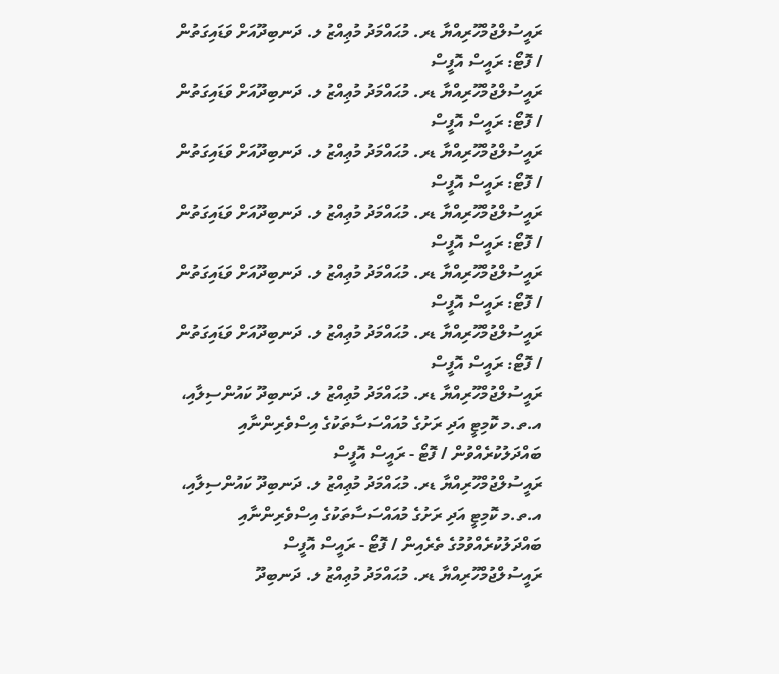ރައީސުލްޖުމްހޫރިއްޔާ ޑރ. މުޙައްމަދު މުޢިއްޒު ލ. ދަނބިދޫއަށް ވަޑައިގަތުން / ފޮޓޯ: ރައީސް އޮފީސް
ރައީސުލްޖުމްހޫރިއްޔާ ޑރ. މުޙައްމަދު މުޢިއްޒު ލ. ދަނބިދޫއަށް ވަޑައިގަތުން / ފޮޓޯ: ރައީސް އޮފީސް
ރައީސުލްޖުމްހޫރިއްޔާ ޑރ. މުޙައްމަދު މުޢިއްޒު ލ. ދަނބިދޫއަށް ވަޑައިގަތުން / ފޮޓޯ: ރައީސް އޮފީސް
ރައީސުލްޖުމްހޫރިއްޔާ ޑރ. މުޙައްމަދު މުޢިއްޒު ލ. ދަނބިދޫއަށް ވަޑައިގަތުން / ފޮޓޯ: ރައީސް އޮފީސް
ރައީސުލްޖުމްހޫރިއްޔާ ޑރ. މުޙައްމަދު މުޢިއްޒު ލ. ދަނބިދޫއަށް ވަޑައިގަތުން / ފޮޓޯ: ރައީސް އޮފީސް
ރައީސުލްޖުމްހޫރިއްޔާ ޑރ. މުޙައްމަދު މުޢިއްޒު ލ. ދަނބިދޫއަށް ވަޑައިގަތުން / ފޮޓޯ: ރައީސް އޮފީސް
ރައީސުލްޖުމްހޫރިއްޔާ ޑރ. މުޙައްމަދު މުޢިއްޒު ލ. ދަނބިދޫ ކައުންސިލާއި، އ.ތ.މ ކޮމިޓީ އަދި ރަށުގެ މުއައްސަސާތަކުގެ އިސްވެރިންނާއި ބައްދަލުކުރެއްވުން / ފޮޓޯ - ރައީސް އޮފީސް
ރައީސުލްޖުމްހޫރިއްޔާ ޑރ. މުޙައްމަދު މުޢިއްޒު ލ. ދަނބިދޫ ކައުންސިލާއި، އ.ތ.މ ކޮމިޓީ އަދި ރަށުގެ މުއައްސަސާތަކުގެ އިސްވެރިންނާއި ބައްދަލުކުރެއްވުމުގެ ތެރެއިން / ފޮޓޯ - ރައީސް އޮފީސް
ރައީސުލްޖުމްހޫރިއްޔާ ޑރ. މުޙައްމަދު މުޢިއްޒު ލ. ދަނބިދޫ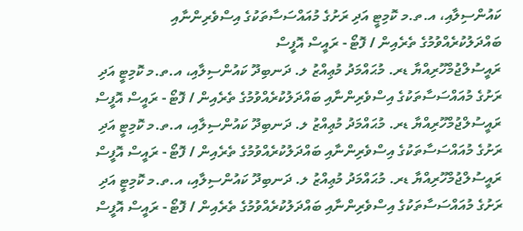ކައުންސިލާއި، އ.ތ.މ ކޮމިޓީ އަދި ރަށުގެ މުއައްސަސާތަކުގެ އިސްވެރިންނާއި ބައްދަލުކުރެއްވުމުގެ ތެރެއިން / ފޮޓޯ - ރައީސް އޮފީސް
ރައީސުލްޖުމްހޫރިއްޔާ ޑރ. މުޙައްމަދު މުޢިއްޒު ލ. ދަނބިދޫ ކައުންސިލާއި، އ.ތ.މ ކޮމިޓީ އަދި ރަށުގެ މުއައްސަސާތަކުގެ އިސްވެރިންނާއި ބައްދަލުކުރެއްވުމުގެ ތެރެއިން / ފޮޓޯ - ރައީސް އޮފީސް
ރައީސުލްޖުމްހޫރިއްޔާ ޑރ. މުޙައްމަދު މުޢިއްޒު ލ. ދަނބިދޫ ކައުންސިލާއި، އ.ތ.މ ކޮމިޓީ އަދި ރަށުގެ މުއައްސަސާތަކުގެ އިސްވެރިންނާއި ބައްދަލުކުރެއްވުމުގެ ތެރެއިން / ފޮޓޯ - ރައީސް އޮފީސް
ރައީސުލްޖުމްހޫރިއްޔާ ޑރ. މުޙައްމަދު މުޢިއްޒު ލ. ދަނބިދޫ ކައުންސިލާއި، އ.ތ.މ ކޮމިޓީ އަދި ރަށުގެ މުއައްސަސާތަކުގެ އިސްވެރިންނާއި ބައްދަލުކުރެއްވުމުގެ ތެރެއިން / ފޮޓޯ - ރައީސް އޮފީސް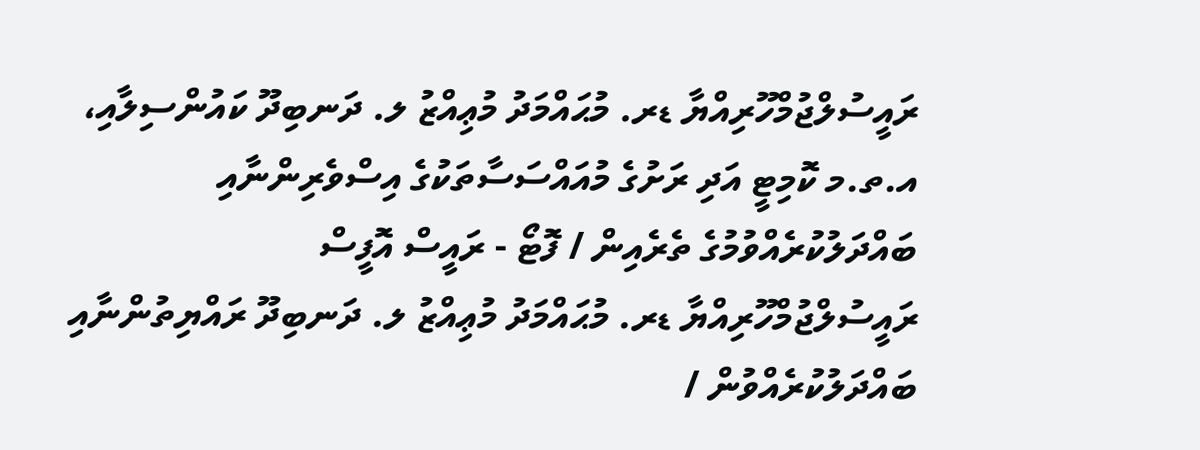ރައީސުލްޖުމްހޫރިއްޔާ ޑރ. މުޙައްމަދު މުޢިއްޒު ލ. ދަނބިދޫ ކައުންސިލާއި، އ.ތ.މ ކޮމިޓީ އަދި ރަށުގެ މުއައްސަސާތަކުގެ އިސްވެރިންނާއި ބައްދަލުކުރެއްވުމުގެ ތެރެއިން / ފޮޓޯ - ރައީސް އޮފީސް
ރައީސުލްޖުމްހޫރިއްޔާ ޑރ. މުޙައްމަދު މުޢިއްޒު ލ. ދަނބިދޫ ރައްޔިތުންނާއި ބައްދަލުކުރެއްވުން /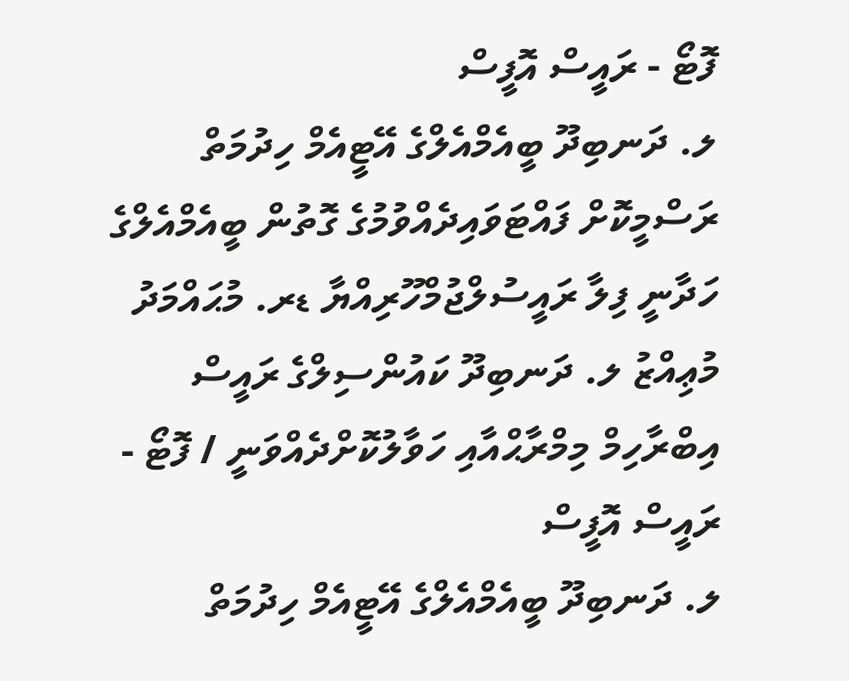ފޮޓޯ - ރައީސް އޮފީސް
ލ. ދަނބިދޫ ބީއެމްއެލްގެ އޭޓީއެމް ހިދުމަތް ރަސްމީކޮށް ފައްޓަވައިދެއްވުމުގެ ގޮތުން ބީއެމްއެލްގެ ހަދާނީ ފިލާ ރައީސުލްޖުމްހޫރިއްޔާ ޑރ. މުޙައްމަދު މުޢިއްޒު ލ. ދަނބިދޫ ކައުންސިލްގެ ރައީސް އިބްރާހިމް މިމްރާޙްއާއި ހަވާލުކޮށްދެއްވަނީ / ފޮޓޯ - ރައީސް އޮފީސް
ލ. ދަނބިދޫ ބީއެމްއެލްގެ އޭޓީއެމް ހިދުމަތް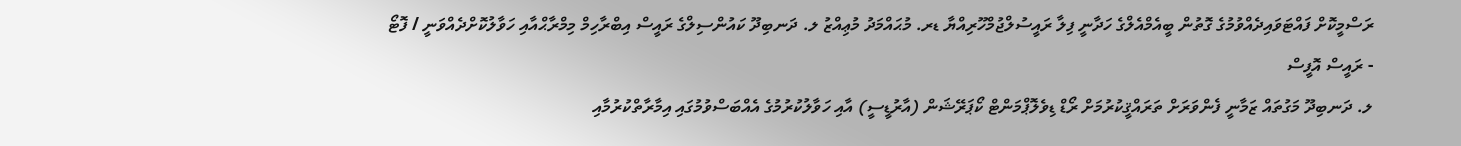ރަސްމީކޮށް ފައްޓަވައިދެއްވުމުގެ ގޮތުން ބީއެމްއެލްގެ ހަދާނީ ފިލާ ރައީސުލްޖުމްހޫރިއްޔާ ޑރ. މުޙައްމަދު މުޢިއްޒު ލ. ދަނބިދޫ ކައުންސިލްގެ ރައީސް އިބްރާހިމް މިމްރާޙްއާއި ހަވާލުކޮށްދެއްވަނީ / ފޮޓޯ - ރައީސް އޮފީސް
ލ. ދަނބިދޫ މަގުތައް ޒަމާނީ ފެންވަރަށް ތަރައްޤީކުރުމަށް ރޯޑް ޑިވެލޮޕްމަންޓް ކޯޕަރޭޝަން (އާރުޑީސީ) އާއި ހަވާލުކުރުމުގެ އެއްބަސްވުމުގައި އިމާރާތްކުރުމާއި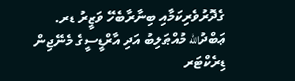ގެދޮރުވެރިކަމާއި ބިނާރާބެހޭ ވަޒީރު ޑރ. ޢަބްދުالله މުއްޠަލިބު އަދި އާރްޑީސީގެ މެނޭޖިން ޑިރެކްޓަރ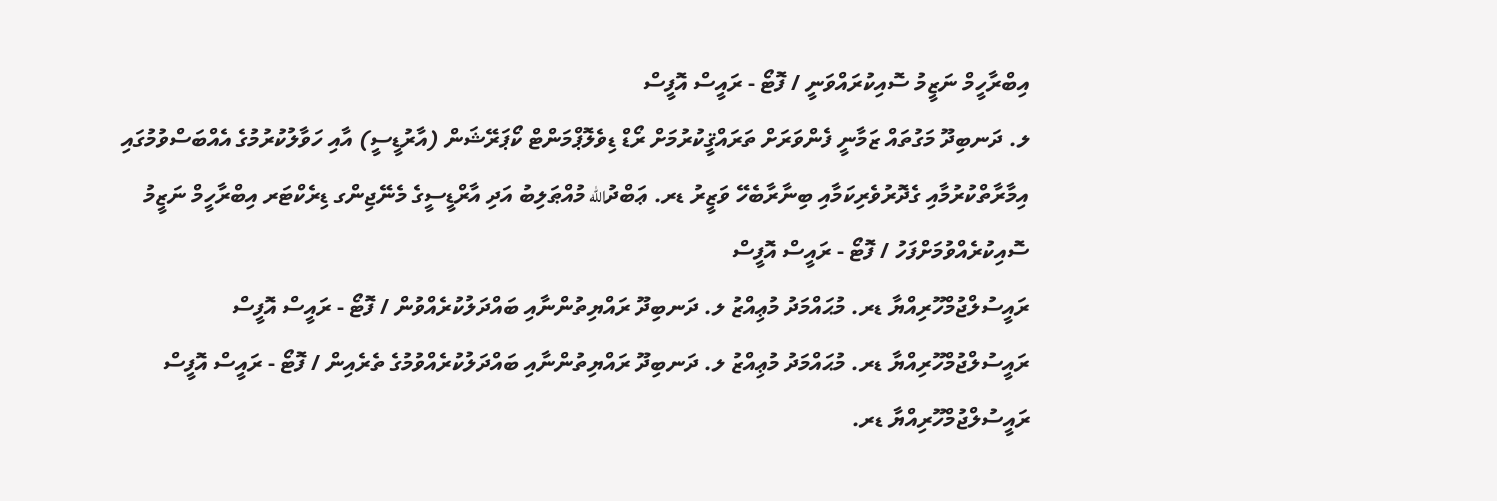އިބްރާހީމް ނަޒީމު ސޮއިކުރައްވަނީ / ފޮޓޯ - ރައީސް އޮފީސް
ލ. ދަނބިދޫ މަގުތައް ޒަމާނީ ފެންވަރަށް ތަރައްޤީކުރުމަށް ރޯޑް ޑިވެލޮޕްމަންޓް ކޯޕަރޭޝަން (އާރުޑީސީ) އާއި ހަވާލުކުރުމުގެ އެއްބަސްވުމުގައި އިމާރާތްކުރުމާއި ގެދޮރުވެރިކަމާއި ބިނާރާބެހޭ ވަޒީރު ޑރ. ޢަބްދުالله މުއްޠަލިބު އަދި އާރްޑީސީގެ މެނޭޖިންގ ޑިރެކްޓަރ އިބްރާހީމް ނަޒީމު ސޮއިކުރެއްވުމަށްފަހު / ފޮޓޯ - ރައީސް އޮފީސް
ރައީސުލްޖުމްހޫރިއްޔާ ޑރ. މުޙައްމަދު މުޢިއްޒު ލ. ދަނބިދޫ ރައްޔިތުންނާއި ބައްދަލުކުރެއްވުން / ފޮޓޯ - ރައީސް އޮފީސް
ރައީސުލްޖުމްހޫރިއްޔާ ޑރ. މުޙައްމަދު މުޢިއްޒު ލ. ދަނބިދޫ ރައްޔިތުންނާއި ބައްދަލުކުރެއްވުމުގެ ތެރެއިން / ފޮޓޯ - ރައީސް އޮފީސް
ރައީސުލްޖުމްހޫރިއްޔާ ޑރ.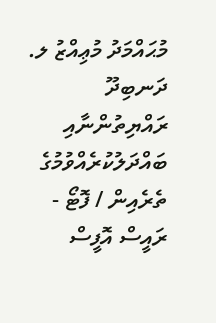މުޙައްމަދު މުޢިއްޒު ލ. ދަނބިދޫ ރައްޔިތުންނާއި ބައްދަލުކުރެއްވުމުގެ ތެރެއިން / ފޮޓޯ - ރައީސް އޮފީސް